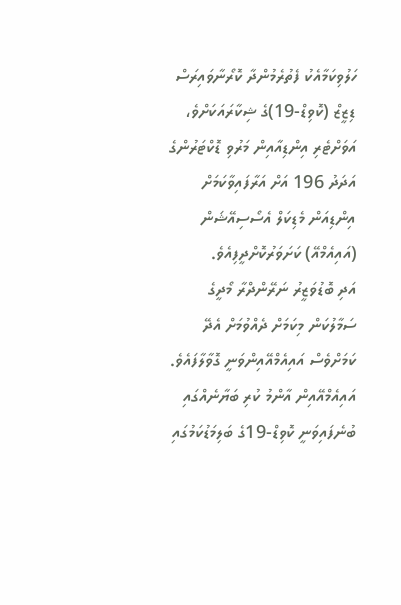ހަލުވިކަމާއެކު ފެތުރެމުންދާ ކޮރޯނާވައިރަސް ޑިޒީޒް (ކޮވިޑް-19)ގެ ޝިކާރައަކަށްވެ، އަވަށްޓެރި އިންޑިއާއިން މަރުވި ޑޮކްޓަރުންގެ އަދަދު 196 އަށް އަރާފައިވާކަމަށް އިންޑިއަން މެޑިކަލް އެސޯސިއޭޝަން (އައިއެމްއޭ) ކަށަވަރުކޮށްދީފިއެވެ.
އަދި ބޮޑުވަޒީރު ނަރޭންދްރާ މޯދީގެ ސަމާލުކަން މިކަމަށް ދެއްވުމަށް އެދޭ ކަމަށްވެސް އައިއެމްއޭއިންވަނީ ގޮވާލާފައެވެ.
އައިއެމްއޭއިން އާންމު ކުރި ބަޔާނެއްގައި ބުނެފައިވަނީ ކޮވިޑް-19ގެ ބަލިމަޑުކަމުގައި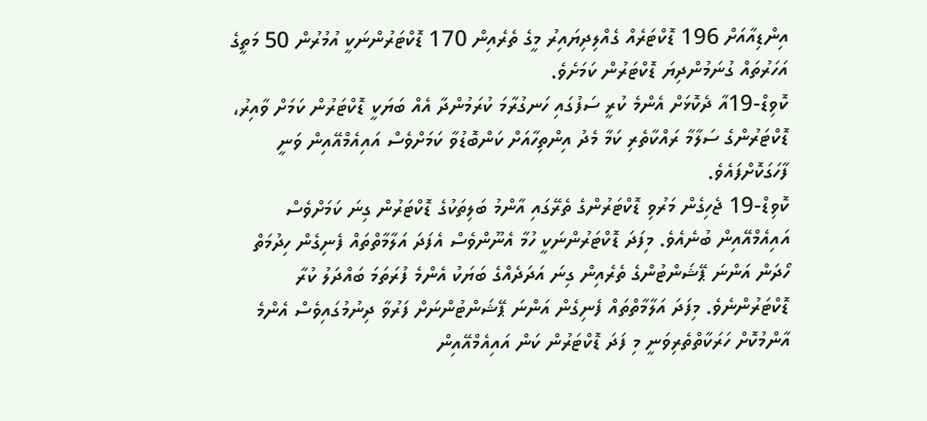އިންޑިއާއަށް 196 ޑޮކްޓަރެއް ގެއްލިދިޔައިރު މީގެ ތެރެއިން 170 ޑޮކްޓަރުންނަކީ އުމުރުން 50 މަތީގެ އަހަރުތައް ގުނަމުންދިޔަ ޑޮކްޓަރުން ކަމަށެވެ.
ކޮވިޑް-19އާ ދެކޮޅަށް އެންމެ ކުރީ ސަފުގައި ހަނގުރާމަ ކުރަމުންދާ އެއް ބަޔަކީ ޑޮކްޓަރުން ކަމަށް ވާއިރު، ޑޮކްޓަރުންގެ ސަލާމާ ރައްކާތެރި ކަމާ މެދު އިންތިހާއަށް ކަންބޮޑުވާ ކަމަށްވެސް އައިއެމްއޭއިން ވަނީ ފާހަގަކޮށްފައެވެ.
ކޮވިޑް-19 ޖެހިގެން މަރުވި ޑޮކްޓަރުންގެ ތެރޭގައި އާންމު ބަލިތަކުގެ ޑޮކްޓަރުން ގިނަ ކަމަށްވެސް އައިއެމްއޭއިން ބުނެއެވެ. މިފަދަ ޑޮކްޓަރުންނަކީ ހުމާ އެނޫންވެސް އެފަދަ އަލާމާތްތައް ފެނިގެން ހިދުމަތް ހޯދަން އަންނަ ޕޭޝަންޓުންގެ ތެރެއިން ގިނަ އަދަދެއްގެ ބަޔަކު އެންމެ ފުރަތަމަ ބައްދަލު ކުރާ ޑޮކްޓަރުންނެވެ. މިފަދަ އަލާމާތްތައް ފެނިގެން އަންނަ ޕޭޝަންޓުންނަށް ފަރުވާ ދިނުމުގައިވެސް އެންމެ އާންމުކޮށް ހަރަކާތްތެރިވަނީ މި ފަދަ ޑޮކްޓަރުން ކަން އައިއެމްއޭއިން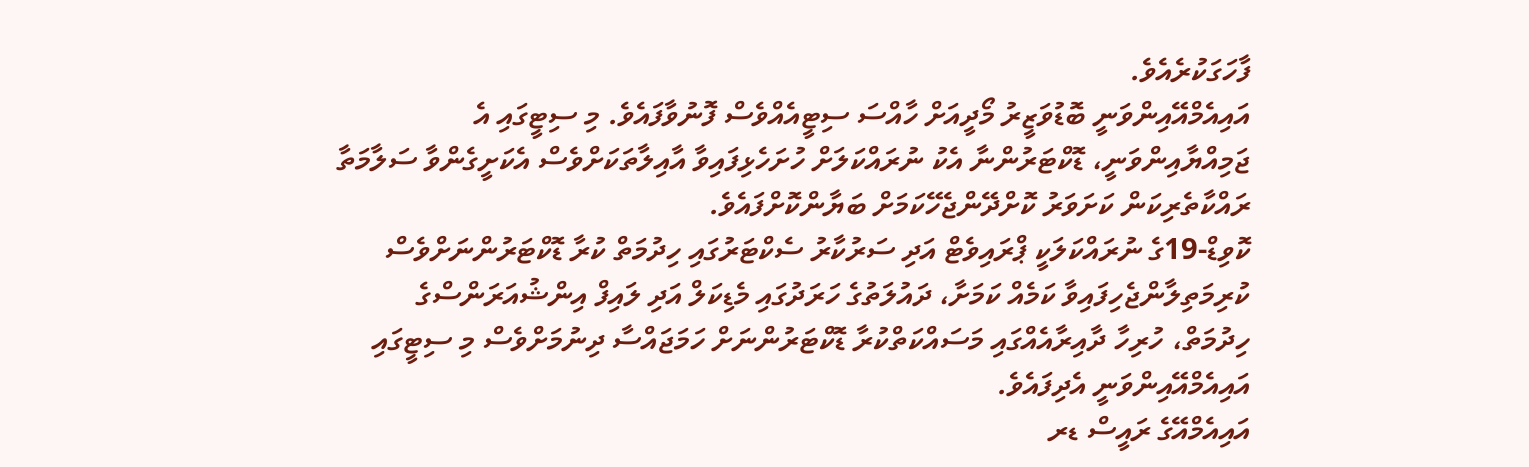ފާހަގަކުރެއެވެ.
އައިއެމްއޭއިންވަނީ ބޮޑުވަޒީރު މޯދީއަށް ހާއްސަ ސިޓީއެއްވެސް ފޮނުވާފައެވެ. މި ސިޓީގައި އެ ޖަމިއްޔާއިންވަނީ، ޑޮކްޓަރުންނާ އެކު ނުރައްކަލަށް ހުށަހެޅިފައިވާ އާއިލާތަކަށްވެސް އެކަށީގެންވާ ސަލާމަތާ ރައްކާތެރިކަން ކަށަވަރު ކޮށްދޭންޖެހޭކަމަށް ބަޔާންކޮށްފައެވެ.
ކޮވިޑް-19ގެ ނުރައްކަލަކީ ޕްރައިވެޓް އަދި ސަރުކާރު ސެކްޓަރުގައި ހިދުމަތް ކުރާ ޑޮކްޓަރުންނަށްވެސް ކުރިމަތިލާންޖެހިފައިވާ ކަމެއް ކަމަށާ، ދައުލަތުގެ ހަރަދުގައި މެޑިކަލް އަދި ލައިފް އިންޝުއަރަންސްގެ ހިދުމަތް، ހުރިހާ ދާއިރާއެއްގައި މަސައްކަތްކުރާ ޑޮކްޓަރުންނަށް ހަމަޖައްސާ ދިނުމަށްވެސް މި ސިޓީގައި އައިއެމްއޭއިންވަނީ އެދިފައެވެ.
އައިއެމްއޭގެ ރައީސް ޑރ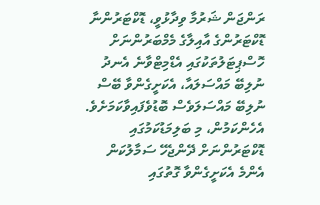ރަންޖަން ޝަރުމާ ވިދާޅުވީ، ޑޮކްޓަރުންނާ ޑޮކްޓަރުންގެ އާއިލާގެ މެމްބަރުންނަށް ހޮސްޕިޓަލުތަކުގައި އެޑްމިޓްވާނެ އެނދު ނުލިބޭ މައްސަލައާ، އެކަށީގެންވާ ބޭސް ނުލިބޭ މައްސަލަވެސް ބޮޑުވެފައިވާކަމަށެވެ. އެހެންކަމުން، މި ބަލިމަޑުކަމުގައި ޑޮކްޓަރުންނަށް ދޭންޖެހޭ ސަމާލުކަން އެންމެ އެކަށީގެންވާ ގޮތުގައި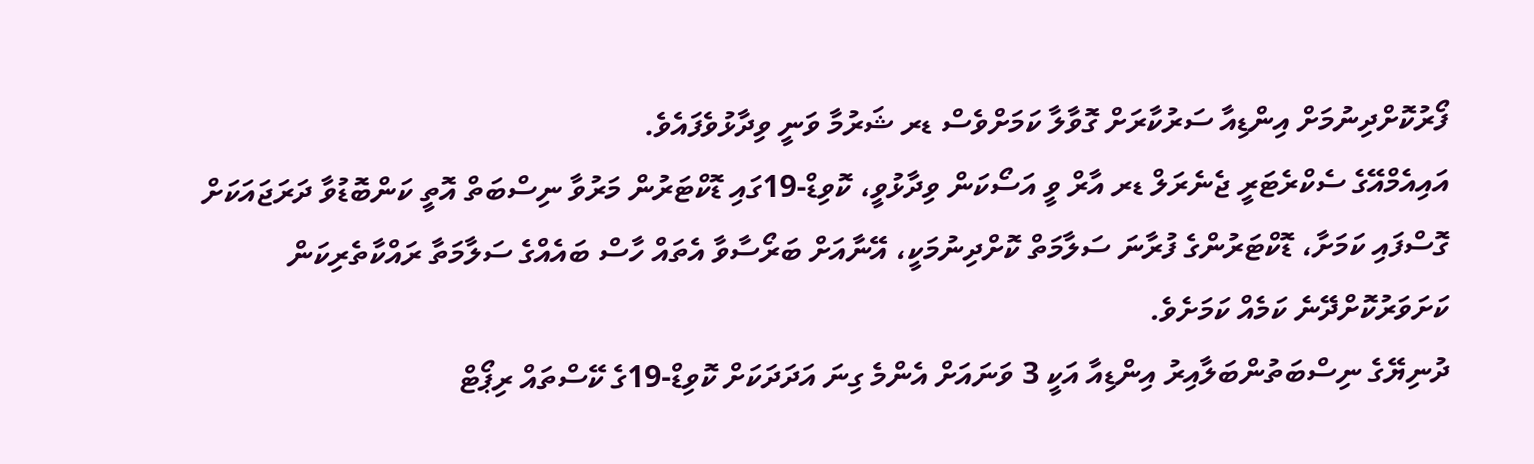ފޯރުކޮށްދިނުމަށް އިންޑިއާ ސަރުކާރަށް ގޮވާލާ ކަމަށްވެސް ޑރ ޝަރުމާ ވަނީ ވިދާޅުވެފައެވެ.
އައިއެމްއޭގެ ސެކްރެޓަރީ ޖެނެރަލް ޑރ އާރް ވީ އަސޯކަން ވިދާޅުވީ، ކޮވިޑް-19ގައި ޑޮކްޓަރުން މަރުވާ ނިސްބަތް އޮތީ ކަންބޮޑުވާ ދަރަޖައަކަށް ގޮސްފައި ކަމަށާ، ޑޮކްޓަރުންގެ ފުރާނަ ސަލާމަތް ކޮށްދިނުމަކީ، އޭނާއަށް ބަރޯސާވާ އެތައް ހާސް ބައެއްގެ ސަލާމަތާ ރައްކާތެރިކަން ކަށަވަރުކޮށްދޭނެ ކަމެއް ކަމަށެވެ.
ދުނިޔޭގެ ނިސްބަތުންބަލާއިރު އިންޑިއާ އަކީ 3 ވަނައަށް އެންމެ ގިނަ އަދަދަކަށް ކޮވިޑް-19ގެ ކޭސްތައް ރިޕޯޓް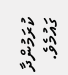ކުރަމުންދާ ގައުމެވެ.